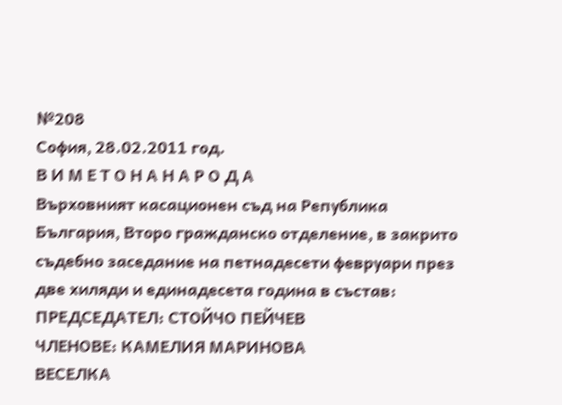№208
София, 28.02.2011 год.
В И М Е Т О Н А Н А Р О Д А
Върховният касационен съд на Република България, Второ гражданско отделение, в закрито съдебно заседание на петнадесети февруари през две хиляди и единадесета година в състав:
ПРЕДСЕДАТЕЛ: СТОЙЧО ПЕЙЧЕВ
ЧЛЕНОВЕ: КАМЕЛИЯ МАРИНОВА
ВЕСЕЛКА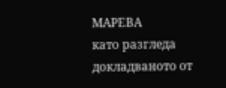МАРЕВА
като разгледа докладваното от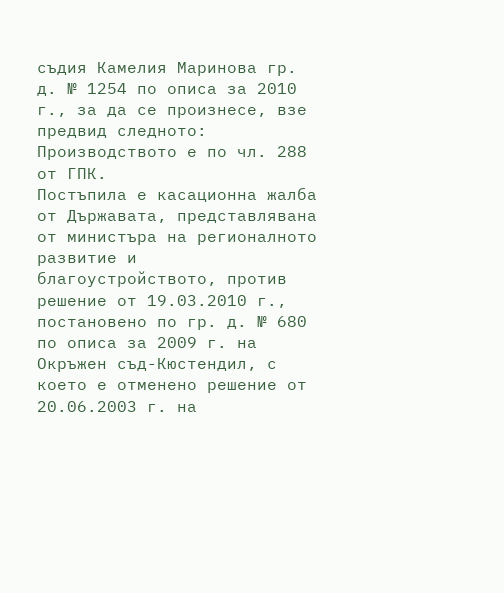съдия Камелия Маринова гр. д. № 1254 по описа за 2010 г., за да се произнесе, взе предвид следното:
Производството е по чл. 288 от ГПК.
Постъпила е касационна жалба от Държавата, представлявана от министъра на регионалното развитие и благоустройството, против решение от 19.03.2010 г., постановено по гр. д. № 680 по описа за 2009 г. на Окръжен съд-Кюстендил, с което е отменено решение от 20.06.2003 г. на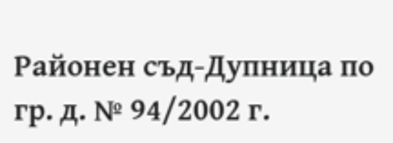Районен съд-Дупница по гр. д. № 94/2002 г.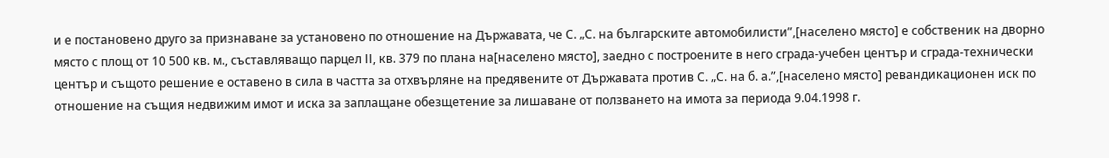и е постановено друго за признаване за установено по отношение на Държавата, че С. „С. на българските автомобилисти”,[населено място] е собственик на дворно място с площ от 10 500 кв. м., съставляващо парцел ІІ, кв. 379 по плана на[населено място], заедно с построените в него сграда-учебен център и сграда-технически център и същото решение е оставено в сила в частта за отхвърляне на предявените от Държавата против С. „С. на б. а.”,[населено място] ревандикационен иск по отношение на същия недвижим имот и иска за заплащане обезщетение за лишаване от ползването на имота за периода 9.04.1998 г.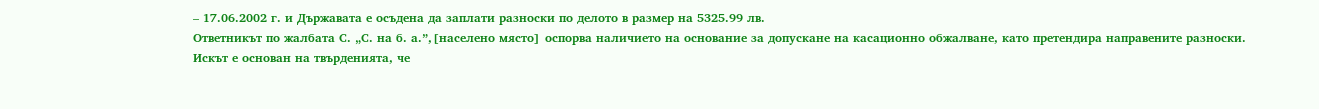– 17.06.2002 г. и Държавата е осъдена да заплати разноски по делото в размер на 5325.99 лв.
Ответникът по жалбата С. „С. на б. а.”,[населено място] оспорва наличието на основание за допускане на касационно обжалване, като претендира направените разноски.
Искът е основан на твърденията, че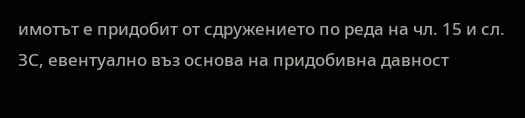имотът е придобит от сдружението по реда на чл. 15 и сл. ЗС, евентуално въз основа на придобивна давност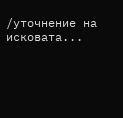/уточнение на исковата...